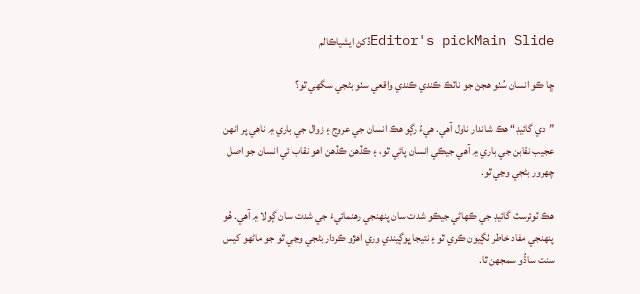Editor's pickMain Slideڏکڻ ايشياڪالم

ڇا ڪو انسان سُٺو هجڻ جو ناٽڪ ڪندي ڪندي واقعي سٺو بڻجي سگهي ٿو؟

”دي گائيڊ“ هڪ شاندار ناول آهي. هيءُ رڳو هڪ انسان جي عروج ۽ زوال جي باري ۾ ناهي پر انهن عجيب نقابن جي باري ۾ آهي جيڪي انسان پائي ٿو، ۽ ڪڏهن ڪڏهن اهو نقاب ئي انسان جو اصل چهرور بڻجي وڃي ٿو.

ھڪ ٽوئرسٽ گائيڊ جي ڪھاڻي جيڪو شدت سان پنھنجي رھنمائيءَ جي شدت سان ڳولا ۾ آھي. ھُو پنھنجي مفاد خاطر ٺڳيون ڪري ٿو ۽ نتيجا ڀوڳيندي وري اھڙو ڪردار بڻجي وڃي ٿو جو ماڻھو کيس سنت ساڌُو سمجھن ٿا.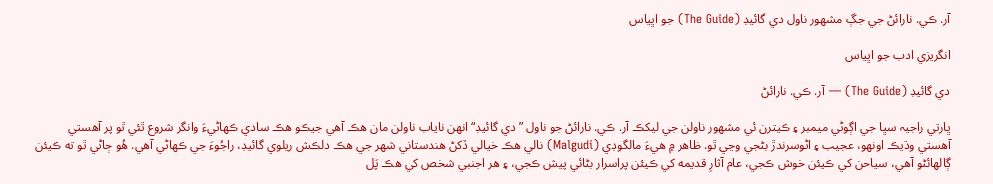آر. ڪي. نارائڻ جي جڳ مشهور ناول دي گائيڊ (The Guide) جو اڀياس

انگريزي ادب جو اڀياس

دي گائيڊ (The Guide) — آر. ڪي. نارائڻ

ڀارتي راجيہ سڀا جي اڳوڻي ميمبر ۽ ڪيترن ئي مشھور ناولن جي ليکڪ آر. ڪي. نارائڻ جو ناول ”دي گائيڊ“ انهن ناياب ناولن مان هڪ آهي جيڪو هڪ سادي ڪهاڻيءَ وانگر شروع ٿئي ٿو پر آهستي آهستي وڌيڪ اونھو، عجيب ۽ اڻوسرندڙ بڻجي وڃي ٿو. ظاھر ۾ هيءَ مالگوڊي (Malgudi) نالي هڪ خيالي ڏکڻ هندستاني شهر جي هڪ دلڪش ريلوي گائيڊ، راجُوءَ جي ڪهاڻي آهي. هُو ڄاڻي ٿو ته ڪيئن ڳالهائڻو آهي، سياحن کي ڪيئن خوش ڪجي، عام آثارِ قديمه کي ڪيئن پراسرار بڻائي پيش ڪجي، ۽ هر اجنبي شخص کي هڪ پَل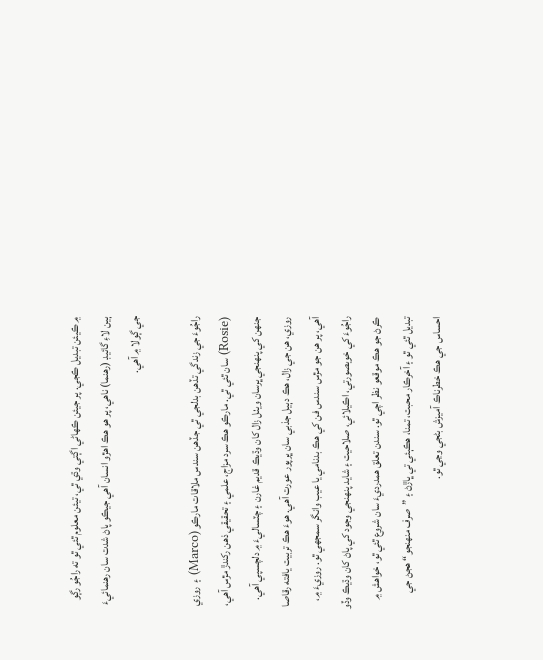۾ ڪيئن تبديل ڪجي. پر جيئن ڪهاڻي اڳتي وڌي ٿي، تيئن معلوم ٿئي ٿو ته راجُو رڳو ٻين لاءِ گائيڊ (رهنما) ناهي، پر هو هڪ اهڙو انسان آهي جيڪو پاڻ شدت سان رهنمائيءَ جي ڳولا ۾ آهي.

راجُوءَ جي زندگي تڏهن بدلجي ٿي جڏهن سندس ملاقات مارڪو (Marco) ۽ روزي (Rosie) سان ٿئي ٿي. مارڪو هڪ سرد مزاج، علمي ۽ تحقيقي ذهن رکندڙ مڙس آهي، جنهن کي پنهنجي ڀرسان ويٺل زال کان وڌيڪ قديم غارن ۽ چٽساليءَ ۾ دلچسپي آهي. روزي، هن جي زال، هڪ دٻيل جذبي سان ڀرپور عورت آهي. هوءَ هڪ تربيت يافته رقاصا آهي، پر هن جو مڙس سندس فن کي هڪ بدنامي يا عيب وانگر سمجهي ٿو. روزيءَ ۾، راجُوءَ کي خوبصورتي، اڪيلائي، صلاحيت ۽ شايد پنهنجي وجود کي پاڻ کان وڌيڪ وڏو ڪرڻ جو هڪ موقعو نظر اچي ٿو. سندن تعلق همدرديءَ سان شروع ٿئي ٿو، خواهش ۾ تبديل ٿئي ٿو ۽ آخرڪار محبت، تمنا، هڪٻئي تي ڀاڙڻ ۽ ”صرف منھنجو“ ھجڻ جي احساس جي هڪ خطرناڪ آميزش بڻجي وڃي ٿو.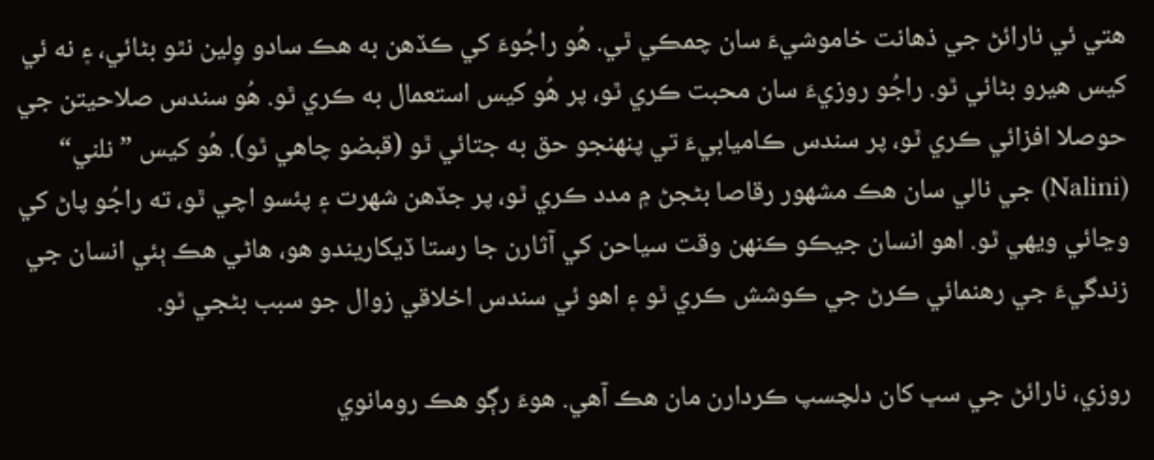هتي ئي نارائڻ جي ذهانت خاموشيءَ سان چمڪي ٿي. هُو راجُوءَ کي ڪڏهن به هڪ سادو وِلين نٿو بڻائي، ۽ نه ئي کيس هيرو بڻائي ٿو. راجُو روزيءَ سان محبت ڪري ٿو، پر هُو کيس استعمال به ڪري ٿو. هُو سندس صلاحيتن جي حوصلا افزائي ڪري ٿو، پر سندس ڪاميابيءَ تي پنهنجو حق به جتائي ٿو (قبضو چاهي ٿو). هُو کيس ”نلني“ (Nalini) جي نالي سان هڪ مشهور رقاصا بڻجڻ ۾ مدد ڪري ٿو، پر جڏهن شهرت ۽ پئسو اچي ٿو، ته راجُو پاڻ کي وڃائي ويهي ٿو. اهو انسان جيڪو ڪنھن وقت سياحن کي آثارن جا رستا ڏيکاريندو هو، هاڻي هڪ ٻئي انسان جي زندگيءَ جي رهنمائي ڪرڻ جي ڪوشش ڪري ٿو ۽ اهو ئي سندس اخلاقي زوال جو سبب بڻجي ٿو.

روزي، نارائڻ جي سڀ کان دلچسپ ڪردارن مان هڪ آهي. هوءَ رڳو هڪ رومانوي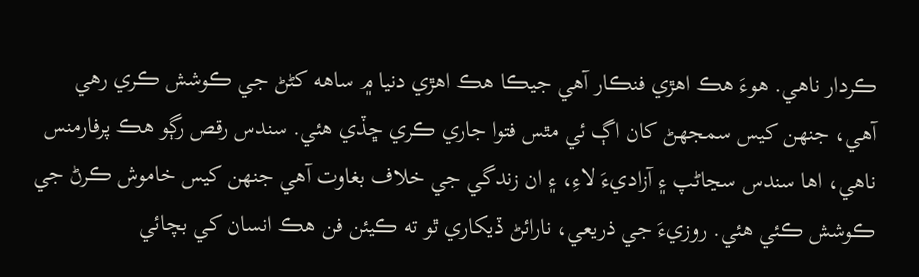ڪردار ناهي. هوءَ هڪ اهڙي فنڪار آهي جيڪا هڪ اهڙي دنيا ۾ ساهه کڻڻ جي ڪوشش ڪري رهي آهي، جنهن کيس سمجهڻ کان اڳ ئي مٿس فتوا جاري ڪري ڇڏي هئي. سندس رقص رڳو هڪ پرفارمنس ناهي، اها سندس سڃاڻپ ۽ آزاديءَ لاءِ، ۽ ان زندگي جي خلاف بغاوت آهي جنهن کيس خاموش ڪرڻ جي ڪوشش ڪئي هئي. روزيءَ جي ذريعي، نارائڻ ڏيکاري ٿو ته ڪيئن فن هڪ انسان کي بچائي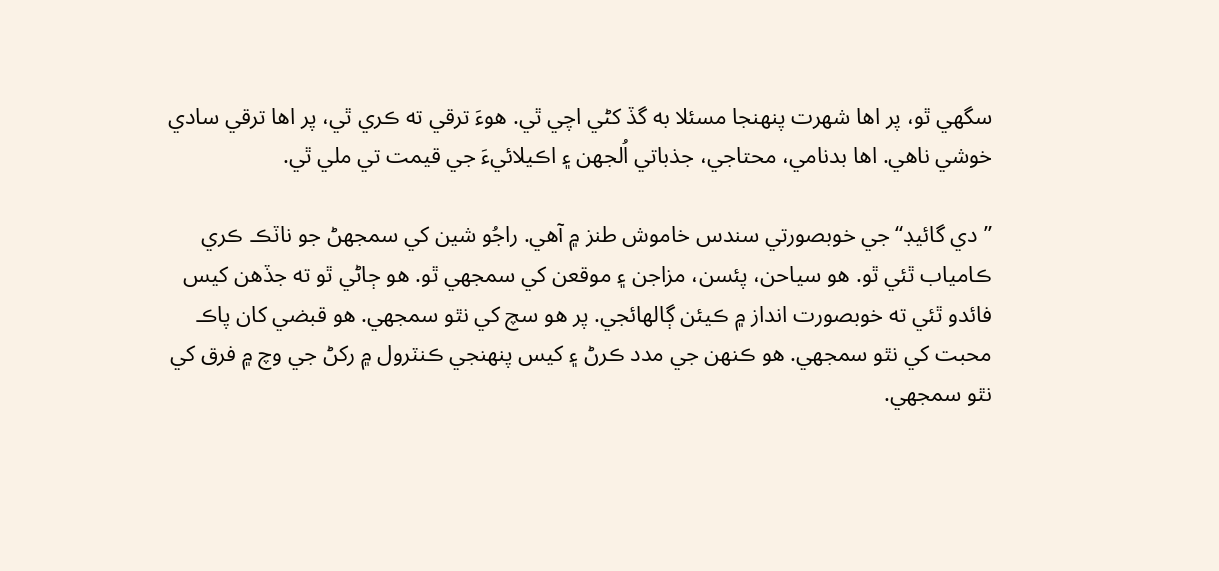سگهي ٿو، پر اها شهرت پنهنجا مسئلا به گڏ کڻي اچي ٿي. هوءَ ترقي ته ڪري ٿي، پر اها ترقي سادي خوشي ناهي. اها بدنامي، محتاجي، جذباتي اُلجهن ۽ اڪيلائيءَ جي قيمت تي ملي ٿي.

”دي گائيڊ“جي خوبصورتي سندس خاموش طنز ۾ آهي. راجُو شين کي سمجهڻ جو ناٽڪ ڪري ڪامياب ٿئي ٿو. هو سياحن، پئسن، مزاجن ۽ موقعن کي سمجهي ٿو. هو ڄاڻي ٿو ته جڏهن کيس فائدو ٿئي ته خوبصورت انداز ۾ ڪيئن ڳالهائجي. پر هو سچ کي نٿو سمجهي. هو قبضي کان پاڪ محبت کي نٿو سمجهي. هو ڪنهن جي مدد ڪرڻ ۽ کيس پنهنجي ڪنٽرول ۾ رکڻ جي وچ ۾ فرق کي نٿو سمجهي.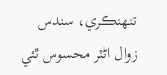تنهنڪري، سندس زوال اڻٽر محسوس ٿئي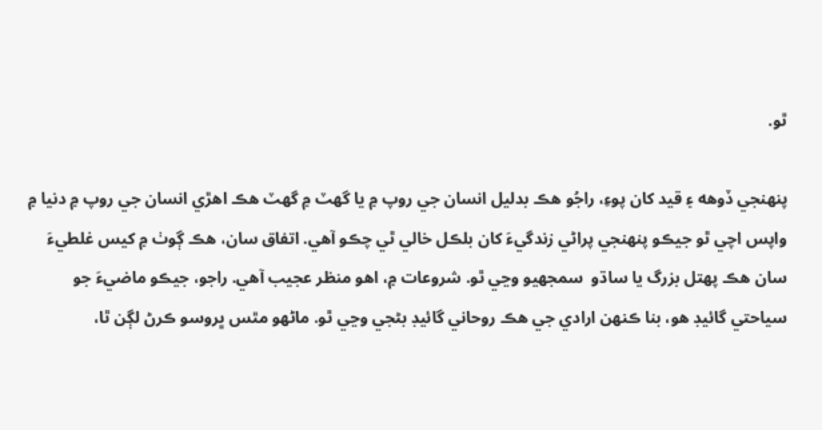ٿو.

پنهنجي ڏوهه ۽ قيد کان پوءِ، راجُو هڪ بدليل انسان جي روپ ۾ يا گهٽ ۾ گهٽ هڪ اهڙي انسان جي روپ ۾ دنيا ۾ واپس اچي ٿو جيڪو پنهنجي پراڻي زندگيءَ کان بلڪل خالي ٿي چڪو آهي. اتفاق سان، هڪ ڳوٺ ۾ کيس غلطيءَ سان هڪ پهتل بزرگ يا ساڌو  سمجهيو وڃي ٿو. شروعات ۾، اهو منظر عجيب آهي. راجو، جيڪو ماضيءَ جو سياحتي گائيڊ هو، بنا ڪنهن ارادي جي هڪ روحاني گائيڊ بڻجي وڃي ٿو. ماڻهو مٿس ڀروسو ڪرڻ لڳن ٿا،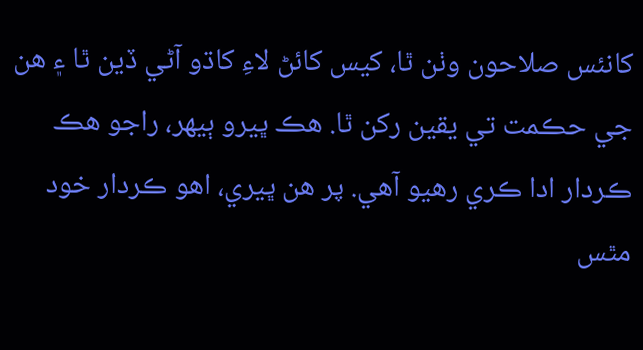کانئس صلاحون وٺن ٿا، کيس کائڻ لاءِ کاڌو آڻي ڏين ٿا ۽ هن جي حڪمت تي يقين رکن ٿا. هڪ ڀيرو ٻيهر، راجو هڪ ڪردار ادا ڪري رهيو آهي. پر هن ڀيري، اهو ڪردار خود مٿس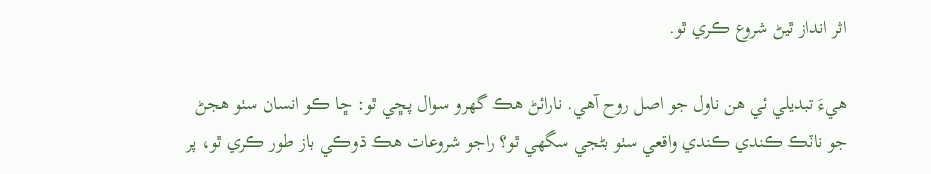اثر انداز ٿيڻ شروع ڪري ٿو.

هيءَ تبديلي ئي هن ناول جو اصل روح آهي. نارائڻ هڪ گهرو سوال پڇي ٿو: ڇا ڪو انسان سٺو هجڻ جو ناٽڪ ڪندي ڪندي واقعي سٺو بڻجي سگهي ٿو؟ راجو شروعات هڪ ڌوڪي باز طور ڪري ٿو، پر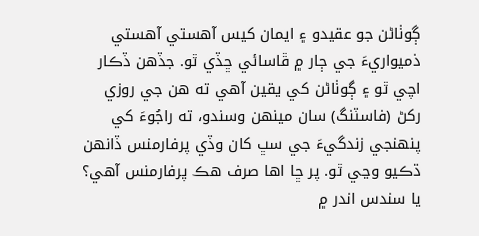ڳوٺاڻن جو عقيدو ۽ ايمان کيس آهستي آهستي ذميواريءَ جي ڄار ۾ ڦاسائي ڇڏي ٿو. جڏهن ڏڪار اچي ٿو ۽ ڳوٺاڻن کي يقين آهي ته هن جي روزي رکڻ (فاسٽنگ) سان مينهن وسندو، ته راجُوءَ کي پنهنجي زندگيءَ جي سڀ کان وڏي پرفارمنس ڏانهن ڌڪيو وڃي ٿو. پر ڇا اھا صرف هڪ پرفارمنس آهي؟ يا سندس اندر ۾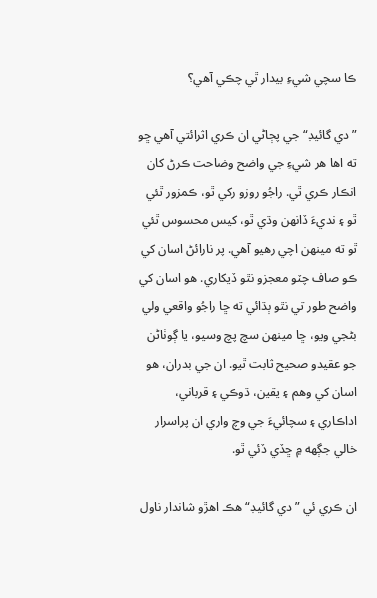ڪا سچي شيءِ بيدار ٿي چڪي آهي؟

”دي گائيڊ“جي پڄاڻي ان ڪري اثرائتي آهي ڇو ته اها هر شيءِ جي واضح وضاحت ڪرڻ کان انڪار ڪري ٿي. راجُو روزو رکي ٿو، ڪمزور ٿئي ٿو ۽ نديءَ ڏانهن وڌي ٿو، کيس محسوس ٿئي ٿو ته مينهن اچي رهيو آهي. پر نارائڻ اسان کي ڪو صاف چٽو معجزو نٿو ڏيکاري. هو اسان کي واضح طور تي نٿو ٻڌائي ته ڇا راجُو واقعي ولي بڻجي ويو، ڇا مينهن سچ پچ وسيو، يا ڳوٺاڻن جو عقيدو صحيح ثابت ٿيو. ان جي بدران، هو اسان کي وهم ۽ يقين، ڌوڪي ۽ قرباني، اداڪاري ۽ سچائيءَ جي وچ واري ان پراسرار خالي جڳهه ۾ ڇڏي ڏئي ٿو.

ان ڪري ئي ”دي گائيڊ“ هڪ اهڙو شاندار ناول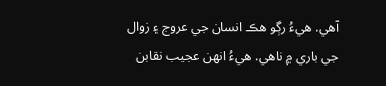آهي. هيءُ رڳو هڪ انسان جي عروج ۽ زوال جي باري ۾ ناهي. هيءُ انهن عجيب نقابن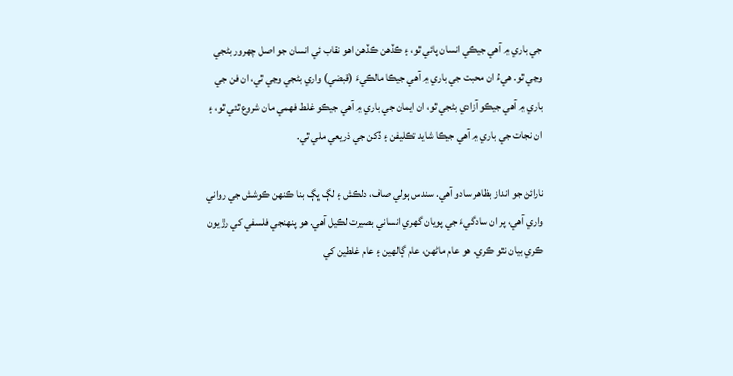جي باري ۾ آهي جيڪي انسان پائي ٿو، ۽ ڪڏهن ڪڏهن اهو نقاب ئي انسان جو اصل چهرور بڻجي وڃي ٿو. هيءُ ان محبت جي باري ۾ آهي جيڪا مالڪيءَ (قبضي) واري بڻجي وڃي ٿي، ان فن جي باري ۾ آهي جيڪو آزادي بڻجي ٿو، ان ايمان جي باري ۾ آهي جيڪو غلط فهمي مان شروع ٿئي ٿو، ۽ ان نجات جي باري ۾ آهي جيڪا شايد تڪليفن ۽ ڏکن جي ذريعي ملي ٿي.

نارائڻ جو انداز بظاهر سادو آهي. سندس ٻولي صاف، دلڪش ۽ لڳ ڀڳ بنا ڪنهن ڪوشش جي رواني واري آهي، پر ان سادگيءَ جي پويان گهري انساني بصيرت لڪيل آهي. هو پنهنجي فلسفي کي رڙيون ڪري بيان نٿو ڪري. هو عام ماڻهن، عام ڳالهين ۽ عام غلطين کي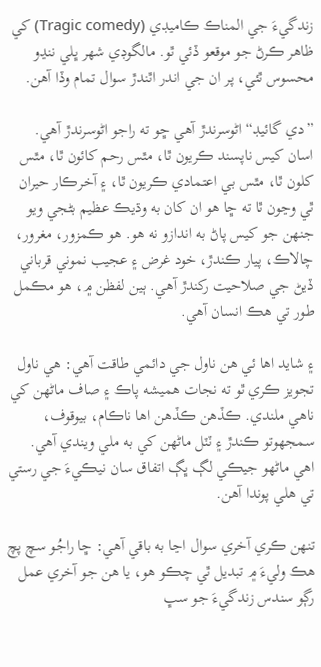زندگيءَ جي المناڪ ڪاميڊي (Tragic comedy) کي ظاهر ڪرڻ جو موقعو ڏئي ٿو. مالگوڊي شهر ڀلي ننڍو محسوس ٿئي، پر ان جي اندر اٿندڙ سوال تمام وڏا آهن.

”دي گائيڊ“اڻوسرندڙ آهي ڇو ته راجو اڻوسرندڙ آهي. اسان کيس ناپسند ڪريون ٿا، مٿس رحم کائون ٿا، مٿس کلون ٿا، مٿس بي اعتمادي ڪريون ٿا، ۽ آخرڪار حيران ٿي وڃون ٿا ته ڇا هو ان کان به وڌيڪ عظيم بڻجي ويو جنهن جو کيس پاڻ به اندازو نه هو. هو ڪمزور، مغرور، چالاڪ، پيار ڪندڙ، خود غرض ۽ عجيب نموني قرباني ڏيڻ جي صلاحيت رکندڙ آهي. ٻين لفظن ۾، هو مڪمل طور تي هڪ انسان آهي.

۽ شايد اها ئي هن ناول جي دائمي طاقت آهي: هي ناول تجويز ڪري ٿو ته نجات هميشه پاڪ ۽ صاف ماڻهن کي ناهي ملندي. ڪڏهن ڪڏهن اها ناڪام، بيوقوف، سمجهوتو ڪندڙ ۽ ٽٽل ماڻهن کي به ملي ويندي آهي. اهي ماڻهو جيڪي لڳ ڀڳ اتفاق سان نيڪيءَ جي رستي تي هلي پوندا آهن.

تنهن ڪري آخري سوال اڃا به باقي آهي: ڇا راجُو سچ پچ هڪ وليءَ ۾ تبديل ٿي چڪو هو، يا هن جو آخري عمل رڳو سندس زندگيءَ جو سڀ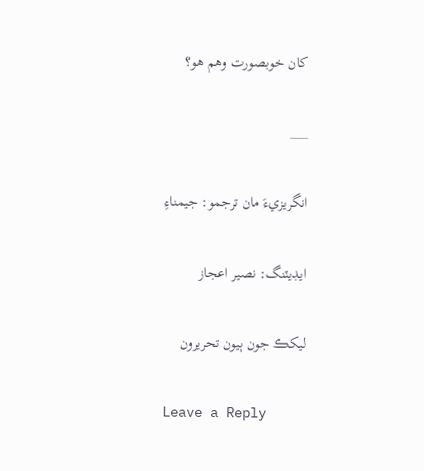کان خوبصورت وهم هو؟

___

انگريزيءَ مان ترجمو: جيمناءِ

ايڊيٽنگ: نصير اعجاز

ليکڪ جون ٻيون تحريرون

Leave a Reply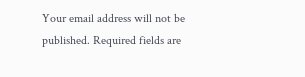Your email address will not be published. Required fields are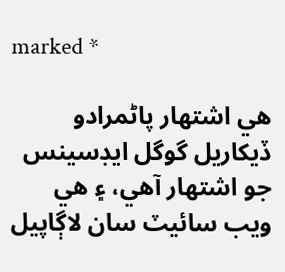marked *

هي اشتهار پاڻمرادو ڏيکاريل گوگل ايڊسينس جو اشتهار آهي، ۽ هي ويب سائيٽ سان لاڳاپيل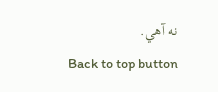نه آهي.
Back to top button